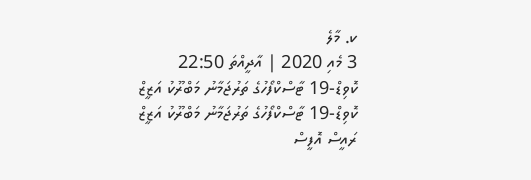ކ. މާލެ
3 މެއި 2020 | އާދީއްތަ 22:50
ކޮވިޑް-19 ޓާސްކްފޯހުގެ ތަރުޖަމާނު މަބްރޫކު އަޒީޒް
ކޮވިޑް-19 ޓާސްކްފޯހުގެ ތަރުޖަމާނު މަބްރޫކު އަޒީޒް
ރައީސް އޮފީސް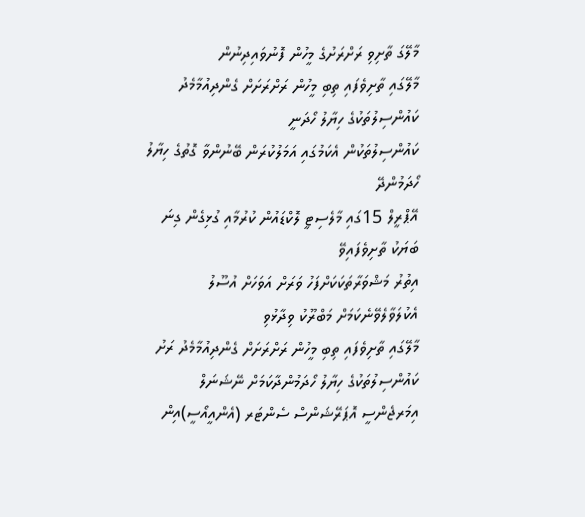މާލޭގަ ތާށިވި ރަށްރަށުގެ މީހުން ފޮނުވައިދިނުން
މާލޭގައި ތާށިވެފައި ތިބި މީހުން ރަށްރަށަށް ގެންދިއުމާމެދު ކައުންސިލުތަކުގެ ހިޔާލު ހޯދަނީ
ކައުންސިލުތަކުން އެކަމުގައި އަމަލުކުރަން ބޭނުންވާ ގޮތުގެ ހިޔާލު ހޯދަމުންދޭ
އޭޕްރީލް 15ގައި މާލެސިޓީ ލޮކްޑައުން ކުރުމާއި ގުޅިގެން ގިނަ ބަޔަކު ތާށިވެފައިވޭ
އިތުރު މަޝްވަރާތަކަކަށްފަހު ވަރަށް އަވަހަށް އުސޫލު އެކުލަވާލެވޭނެކަމަށް މަބްރޫކު ވިދާޅުވި
މާލޭގައި ތާށިވެފައި ތިބި މީހުން ރަށްރަށަށް ގެންދިއުމާމެދު ރަށު ކައުންސިލުތަކުގެ ހިޔާލު ހޯދަމުންދާކަމަށް ނޭޝަނަލް އިމަރޖެންސީ އޮޕަރޭޝަންސް ސެންޓަރ (އެންއީއޯސީ)އިން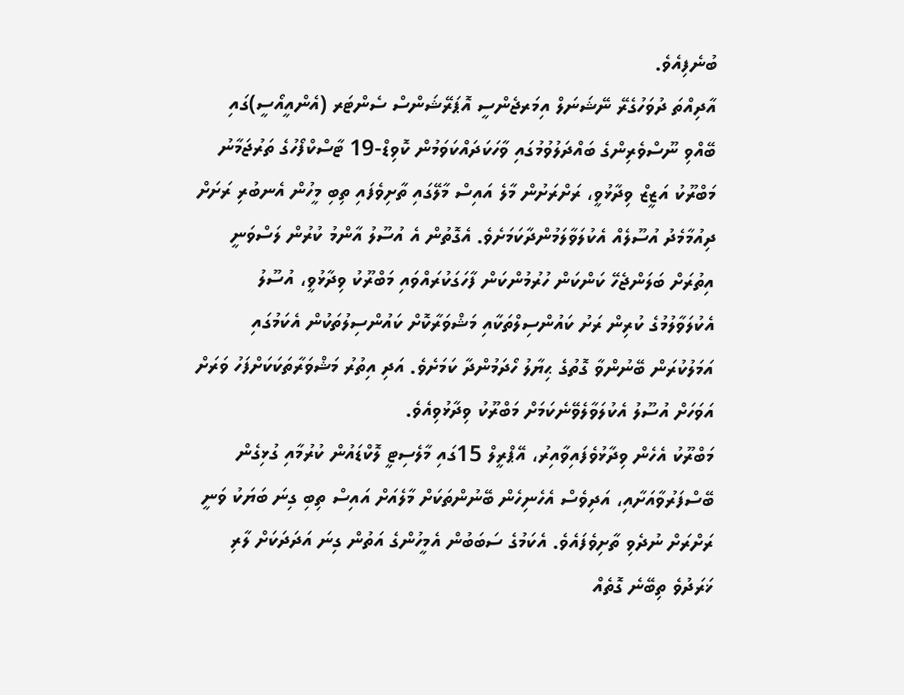ބުނެފިއެވެ.
އާދިއްތަ ދުވަހުގެރޭ ނޭޝަނަލް އިމަރޖެންސީ އޮޕަރޭޝަންސް ސެންޓަރ (އެންއީއޯސީ)ގައި ބޭއްވި ނޫސްވެރިންގެ ބައްދަލުވުމުގައި ވާހަކަދައްކަވަމުން ކޮވިޑް-19 ޓާސްކްފޯހުގެ ތަރުޖަމާނު މަބްރޫކު އަޒީޒް ވިދާޅުވީ، ރަށްރަށުން މާލެ އައިސް މާލޭގައި ތާށިވެފައި ތިބި މީހުން އެނބުރި ރަށަށް ދިއުމާމެދު އުސޫލެއް އެކުލަވާލަމުންދާކަމަށެވެ. އެގޮތުން އެ އުސޫލު އާންމު ކުރުން ލަސްވަނީ އިތުރަށް ބަލަންޖެހޭ ކަންކަން ހުރުމުންކަން ފާހަގަކުރައްވައި މަބްރޫކު ވިދާޅުވީ، އުސޫލު އެކުލަވާލުމުގެ ކުރިން ރަށު ކައުންސިލްތަކާއި މަޝްވަރާކޮށް ކައުންސިލުތަކުން އެކަމުގައި އަމަލުކުރަން ބޭނުންވާ ގޮތުގެ ޙިޔާލު ހޯދަމުންދާ ކަމަށެވެ. އަދި އިތުރު މަޝްވަރާތަކަކަށްފަހު ވަރަށް އަވަހަށް އުސޫލު އެކުލަވާލެވޭނެކަމަށް މަބްރޫކު ވިދާޅުވިއެވެ.
މަބްރޫކު އެހެން ވިދާޅުވެފައިވާއިރު، އޭޕްރީލް 15ގައި މާލެސިޓީ ލޮކްޑައުން ކުރުމާއި ގުޅިގެން ބޭސްފަރުވާއަށާއި، އަދިވެސް އެހެނިހެން ބޭނުންތަކަށް މާލެއަށް އައިސް ތިބި ގިނަ ބަޔަކު ވަނީ ރަށްރަށް ނުދެވި ތާށިވެފައެވެ. އެކަމުގެ ސަބަބުން އެމީހުންގެ އަތުން ގިނަ އަދަދަކަށް ލާރި ޚަރަދުވެ ތިބޭނެ ގޮތެއް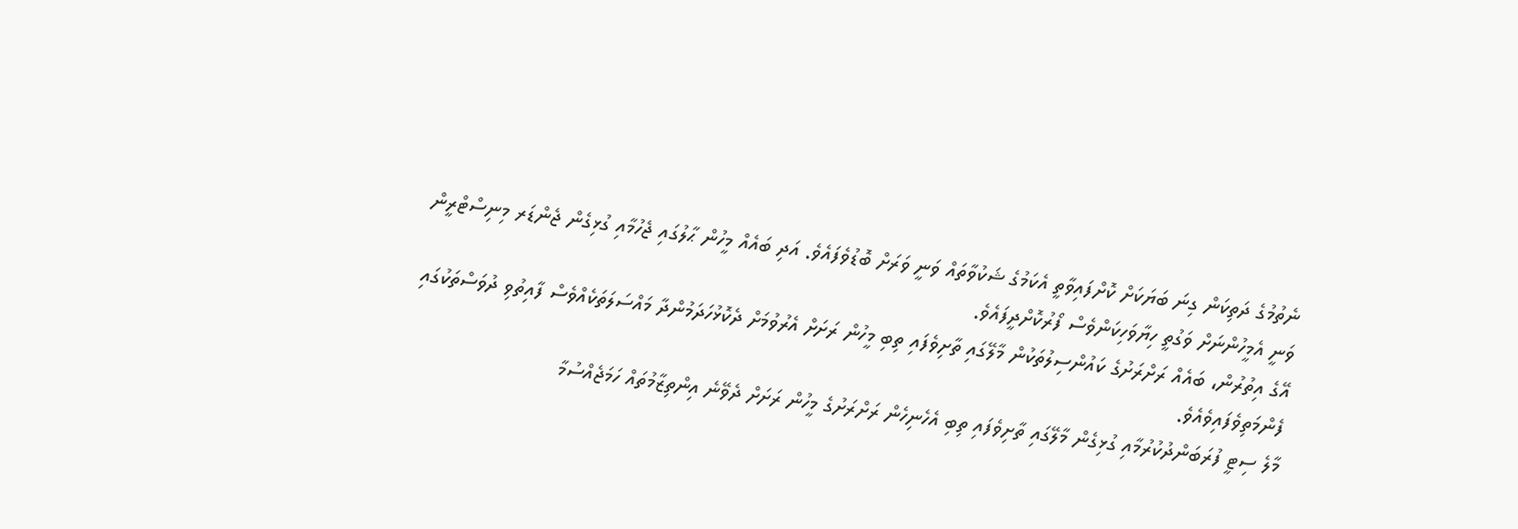ނެތުމުގެ ދަތިކަން ގިނަ ބަޔަކަށް ކޮށްފައިވާތީ އެކަމުގެ ޝަކުވާތައް ވަނީ ވަރަށް ބޮޑުވެފައެވެ. އަދި ބައެއް މީހުން ޙާލުގައި ޖެހުމާއި ގުޅިގެން ޖެންޑަރ މިނިސްޓްރީން ވަނީ އެމީހުންނަށް ވަގުތީ ހިޔާވަހިކަންވެސް ފޯރުކޮށްދީފައެވެ.
އޭގެ އިތުރުން، ބައެއް ރަށްރަށުގެ ކައުންސިލުތަކުން މާލޭގައި ތާށިވެފައި ތިބި މީހުން ރަށަށް އެރުވުމަށް ދެކޮޅުހަދަމުންދާ މައްސަލަތަކެއްވެސް ފާއިތުވި ދުވަސްތަކުގައި ފެންމަތިވެފައިވެއެވެ.
މާލެ ސިޓީ ފުރަބަންދުކުރުމާއި ގުޅިގެން މާލޭގައި ތާށިވެފައި ތިބި އެހެނިހެން ރަށްރަށުގެ މީހުން ރަށަށް ދެވޭނެ އިންތިޒާމުތައް ހަމަޖެއްސުމާ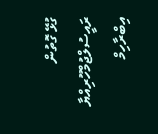ގުޅޭ ގޮތުން ރައީސުލްޖުމްހޫރިއްޔާ އިބްރާހިމް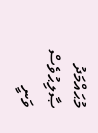މުޙައްމަދު ޞާލިޙުވެސް ވަނީ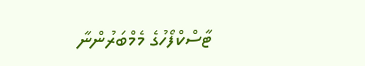ޓާސްކްފޯހުގެ މެމްބަރުންނާ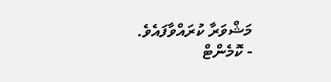މަޝްވަރާ ކުރައްވާފައެވެ.
- ކޮމެންޓް